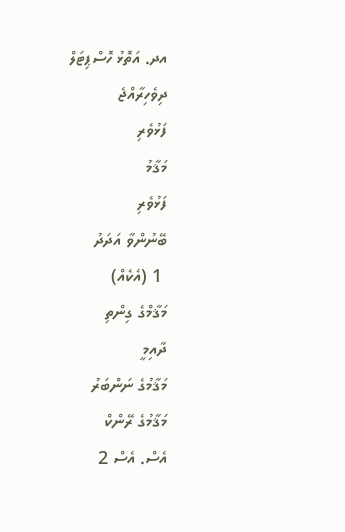އދ. އަތޮޅު ހޮސްޕިޓަލް
ދިވެހިރާއްޖެ
ފަޅުވެރި
މަޤާމު
ފަޅުވެރި
ބޭނުންވާ އަދަދު
 1 (އެކެއް)
މަޤާމްގެ ގިންތި
ދާއިމީ
މަޤާމުގެ ނަންބަރު
މަޤާމުގެ ރޭންކް
އެސް. އެސް 2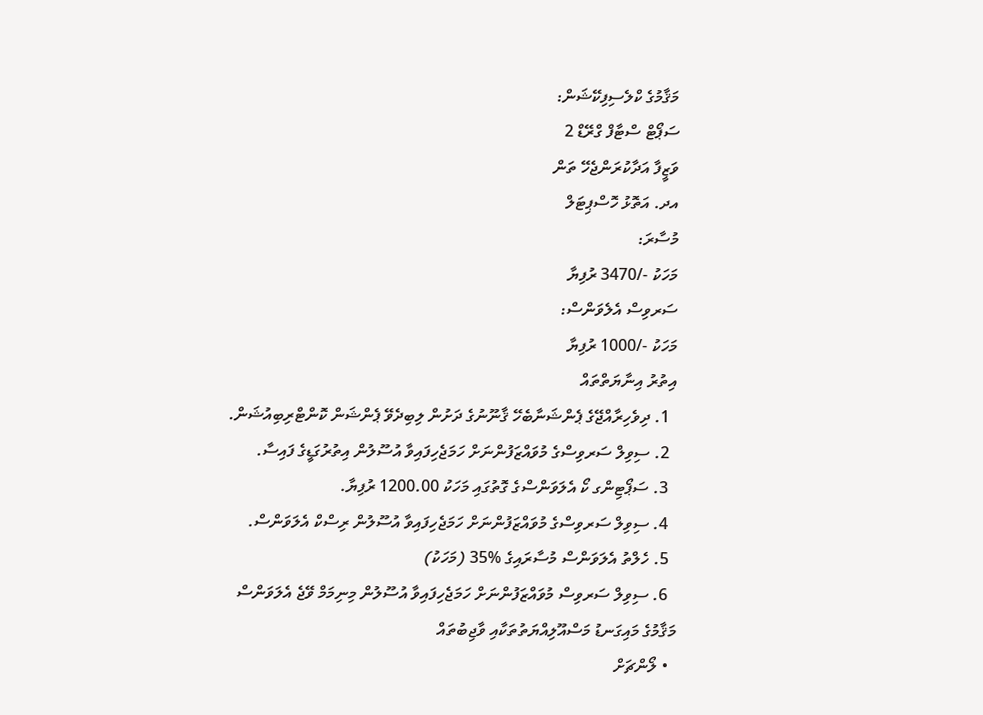މަޤާމުގެ ކްލެސިފިކޭޝަން:
ސަޕޯޓް ސްޓާފް ގްރޭޑް 2
ވަޒީފާ އަދާކުރަންޖެހޭ ތަން
އދ. އަތޮޅު ހޮސްޕިޓަލް
މުސާރަ:
މަހަކު -/3470 ރުފިޔާ
ސަރވިސް އެލެވަންސް:
މަހަކު -/1000 ރުފިޔާ
އިތުރު އިނާޔަތްތައް
  1. ދިވެހިރާއްޖޭގެ ޕެންޝަނާބެހޭ ޤާނޫނުގެ ދަށުން ލިބިދެވޭ ޕެންޝަން ކޮންޓްރިބިއުޝަން.
  2. ސިވިލް ސަރވިސްގެ މުވައްޒަފުންނަށް ހަމަޖެހިފައިވާ އުސޫލުން އިތުރުގަޑީގެ ފައިސާ.
  3. ސަޕޯޓިންގ ކޯ އެލަވަންސްގެ ގޮތުގައި މަހަކު 1200.00 ރުފިޔާ.
  4. ސިވިލް ސަރވިސްގެ މުވައްޒަފުންނަށް ހަމަޖެހިފައިވާ އުސޫލުން ރިސްކް އެލަވަންސް.
  5. ހެލްތު އެލަވަންސް މުސާރައިގެ %35 (މަހަކު)
  6. ސިވިލް ސަރވިސް މުވައްޒަފުންނަށް ހަމަޖެހިފައިވާ އުސޫލުން މިނިމަމް ވޭޖެ އެލަވަންސް
މަޤާމުގެ މައިގަނޑު މަސްއޫލިއްޔަތުތަކާއި ވާޖިބުތައް
  • ލޯންޗަށް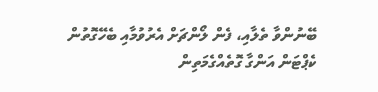ބޭނުންވާ ތެލާއި، ފެން ލޯންޗަށް އެރުވުމާއި ބެހޭގޮތުން ކެޕްޓަން އަންގާ ގޮތެއްގެމަތިން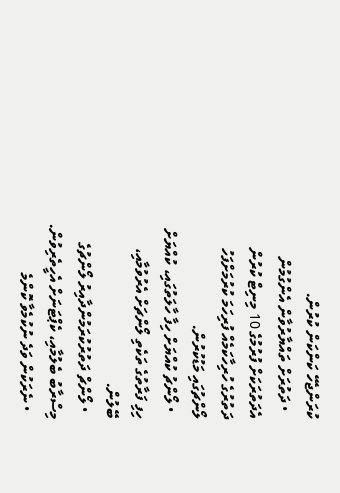ކުރަންޖެހޭ ކަންކަން ކުރުން.
  • ދަތުރަށް ތައްޔާރުވާން އެންގުމުން އެދަތުރަކަށް ފުރުމުގެ 10 މިނިޓް ކުރުން ދަތުރުގެ ހުރިހާކަމެއް ފުރިހަމަ ކުރުމަށްފަހު ލޯންޗުގައި މަޑުކުރުން.
  • ލޯންޗު ކުއްޔަށް ހިފާ ހާލަތުގައި، ކުއްޔަށް ހިފި ފަރާތުގެ ތަކެތި ލޯންޗަށް އެރުވުމާއި، ބޭލުން.
  • ލޯންޗް ދަތުރުކުރަމުންދާއިރު ލޯންޗުގެ މިސްރާބު ބެލުމާއި، ކެޕްޓަނަށް އެހީތެރިވުން.
  • ނެރަކުން ވަދެ ނުކުމެވާ ކޮންމެ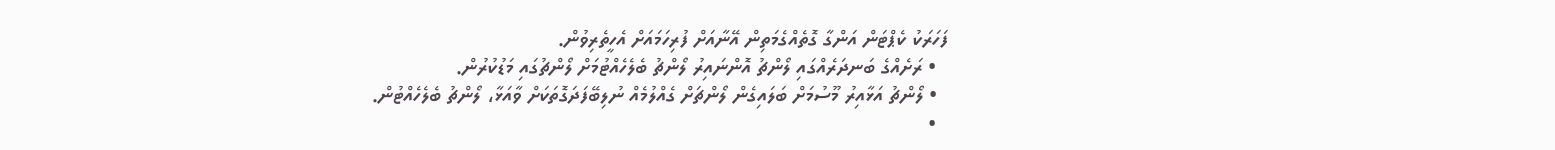ފަހަރަކު ކެޕްޓަން އަންގާ ގޮތެއްގެމަތިން އޭނާއަށް ފުރިހަމައަށް އެހީތެރިވުން.
  • ރަށެއްގެ ބަނދަރެއްގައި ލޯންޗު އޮންނައިރު ލޯންޗު ބެލެހެއްޓުމަށް ލޯންޗުގައި މަޑުކުރުން.
  • ލޯންޗު އަޅާއިރު މޫސުމަށް ބަލައިގެން ލޯންޗަށް ގެއްލުމެއް ނުލިބޭފަދަގޮތަކަށް ވާއަޅާ، ލޯންޗު ބެލެހެއްޓުން.
  •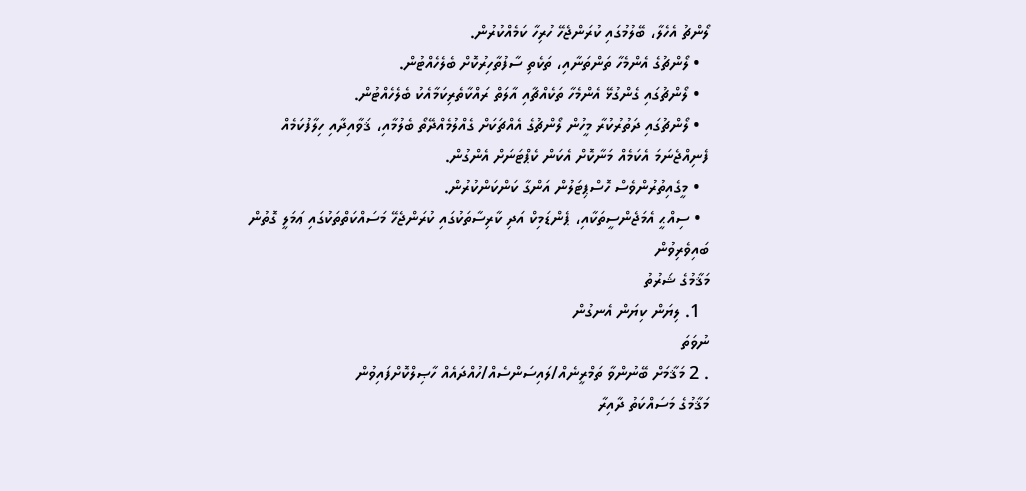ލޯންޗު އެހެލާ، ބޭލުމުގައި ކުރަންޖެހޭ ހުރިހާ ކަމެއްކުރުން.
  • ލޯންޗުގެ އެންމެހާ ތަންތަނާއި، ތަކެތި ސާފުތާހިރުކޮށް ބެލެހެއްޓުން.
  • ލޯންޗުގައި ގެންގުޅޭ އެންމެހާ ތަކެއްޗާއި އާލަތް ރައްކާތެރިކަމާއެކު ބެލެހެއްޓުން.
  • ލޯންޗުގައި ދަތުރުކުރާ މީހުން ލޯންޗުގެ އެއްޗަކަށް ގެއްލުމެއްދޭތޯ ބެލުމާއި، ޤަވާއިދާއި ހިލާފުކަމެއް ފެނިއްޖެނަމަ އެކަމެއް މަނާކޮށް އެކަން ކެޕްޓަނަށް އެންގުން.
  • މީގެއިތުރުންވެސް ހޮސްޕިޓަލުން އަންގާ ކަންކަންކުރުން.
  • ސިއްޙީ އެމަޖެންސީތަކާއި، ޕެންޑަމިކް އަދި ކާރިސާތަކުގައި ކުރަންޖެހޭ މަސައްކަތްތަކުގައި ޢަމަލީ ގޮތުން ބައިވެރިވުން
މަޤާމުގެ ޝަރުތު
  1. ލިޔަން ކިޔަން އެނގުން
ނުވަތަ
. 2 މަޤާމަށް ބޭނުންވާ ތަމްރީނެއް/ލައިސަންސެއް/ހުއްދައެއް ހާޞިލްކޮށްފައިވުން
މަޤާމުގެ މަސައްކަތު ދާއިރާ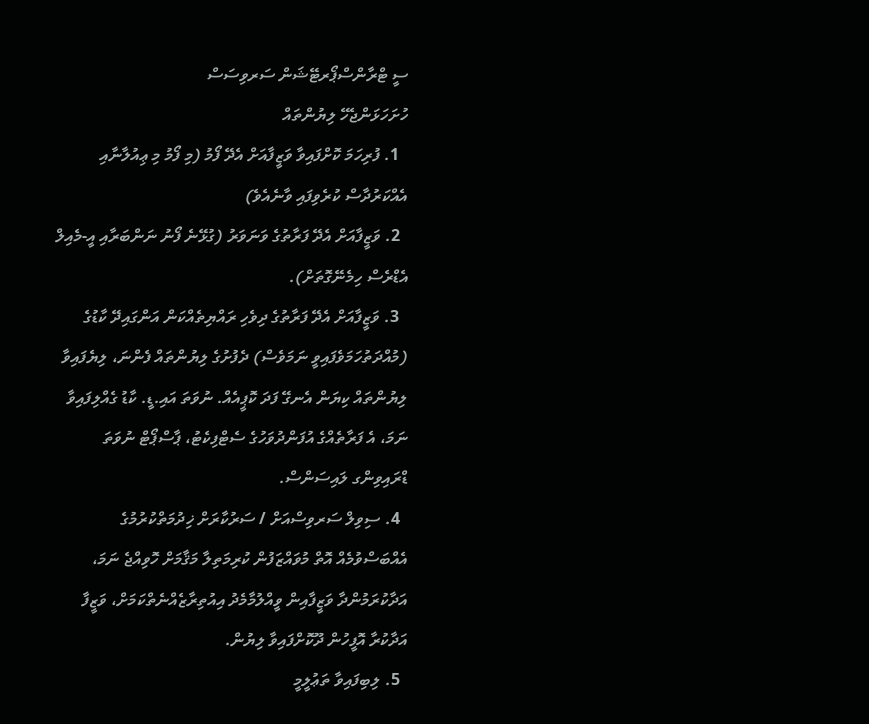ސީ ޓްރާންސްޕޯރޓޭޝަން ސަރވިސަސް
ހުށަހަޅަންޖެހޭ ލިޔުންތައް
  1. ފުރިހަމަ ކޮށްފައިވާ ވަޒީފާއަށް އެދޭ ފޯމު (މި ފޯމު މި ޢިއުލާނާއި އެއްކަރުދާސް ކުރެވިފައި ވާނެއެވެ)
  2. ވަޒީފާއަށް އެދޭ ފަރާތުގެ ވަނަވަރު (ގުޅޭނެ ފޯނު ނަންބަރާއި އީ-މެއިލް އެޑްރެސް ހިމެނޭގޮތަށް).
  3. ވަޒީފާއަށް އެދޭ ފަރާތުގެ ދިވެހި ރައްޔިތެއްކަން އަންގައިދޭ ކާޑުގެ (މުއްދަތުހަމަވެފައިވީ ނަމަވެސް) ދެފުށުގެ ލިޔުންތައް ފެންނަ، ލިޔެފައިވާ ލިޔުންތައް ކިޔަން އެނގޭ ފަދަ ކޮޕީއެއް. ނުވަތަ އައި.ޑީ. ކާޑު ގެއްލިފައިވާ ނަމަ، އެ ފަރާތެއްގެ އުފަންދުވަހުގެ ސެޓްފިކެޓު، ޕާސްޕޯޓް ނުވަތަ ޑްރައިވިންގ ލައިސަންސް.
  4. ސިވިލް ސަރވިސްއަށް / ސަރުކާރަށް ޚިދުމަތްކުރުމުގެ އެއްބަސްވުމެއް އޮތް މުވައްޒަފުން ކުރިމަތިލާ މަޤާމަށް ހޮވިއްޖެ ނަމަ، އަދާކުރަމުންދާ ވަޒީފާއިން ވީއްލުމާމެދު އިއުތިރާޒެއްނެތްކަމަށް، ވަޒީފާ އަދާކުރާ އޮފީހުން ދޫކޮށްފައިވާ ލިޔުން.
  5. ލިބިފައިވާ ތަޢުލީމީ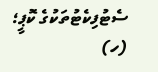ސެޓުފިކެޓުތަކުގެ ކޮޕީ؛
(ހ)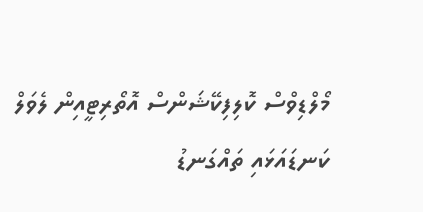މޯލްޑިވްސް ކޮލިފިކޭޝަންސް އޮތޯރިޓީއިން ލެވަލް ކަނޑައަޅައި ތައްގަނޑު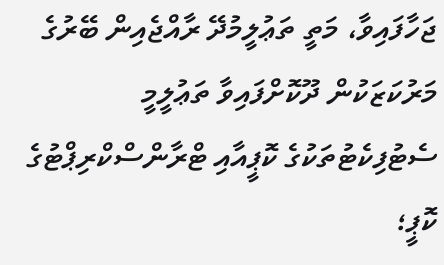ޖަހާފައިވާ، މަތީ ތަޢުލީމުދޭ ރާއްޖެއިން ބޭރުގެ މަރުކަޒަކުން ދޫކޮށްފައިވާ ތަޢުލީމީ ސެޓުފިކެޓުތަކުގެ ކޮޕީއާއި ޓްރާންސްކްރިޕްޓުގެ ކޮޕީ؛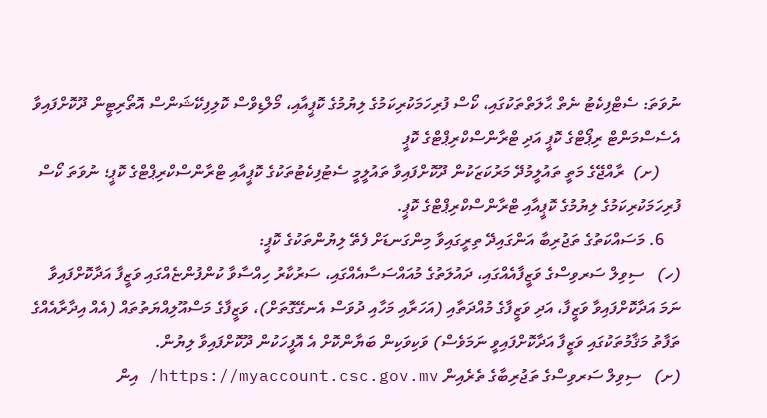ނުވަތަ: ސެޓްފިކެޓު ނެތް ޙާލަތްތަކުގައި، ކޯސް ފުރިހަމަކުރިކަމުގެ ލިޔުމުގެ ކޮޕީއާއި، މޯލްޑިވްސް ކޮލިފިކޭޝަންސް އޮތޯރިޓީން ދޫކޮށްފައިވާ އެސެސްމަންޓް ރިޕޯޓްގެ ކޮޕީ އަދި ޓްރާންސްކްރިޕްޓްގެ ކޮޕީ
     (ށ)  ރާއްޖޭގެ މަތީ ތައުލީމުދޭ މަރުކަޒަކުން ދޫކޮށްފައިވާ ތައުލީމީ ސެޓުފިކެޓުތަކުގެ ކޮޕީއާއި ޓްރާންސްކްރިޕްޓްގެ ކޮޕީ؛ ނުވަތަ ކޯސް ފުރިހަމަކުރިކަމުގެ ލިޔުމުގެ ކޮޕީއާއި ޓްރާންސްކްރިޕްޓްގެ ކޮޕީ.
    6. މަސައްކަތުގެ ތަޖުރިބާ އަންގައިދޭ ތިރީގައިވާ މިންގަނޑަށް ފެތޭ ލިޔުންތަކުގެ ކޮޕީ:
(ހ)   ސިވިލް ސަރވިސްގެ ވަޒީފާއެއްގައި، ދައުލަތުގެ މުއައްސަސާއެއްގައި، ސަރުކާރު ހިއްސާވާ ކުންފުންޏެއްގައި ވަޒީފާ އަދާކޮށްފައިވާ ނަމަ އަދާކޮށްފައިވާ ވަޒީފާ، އަދި ވަޒީފާގެ މުއްދަތާއި (އަހަރާއި މަހާއި ދުވަސް އެނގޭގޮތަށް)، ވަޒީފާގެ މަސްއޫލިއްޔަތުތައް (އެއް އިދާރާއެއްގެ ތަފާތު މަޤާމުތަކުގައި ވަޒީފާ އަދާކޮށްފައިވީ ނަމަވެސް) ވަކިވަކިން ބަޔާންކޮށް އެ އޮފީހަކުން ދޫކޮށްފައިވާ ލިޔުން.
(ށ)   ސިވިލް ސަރވިސްގެ ތަޖުރިބާގެ ތެރެއިން https://myaccount.csc.gov.mv/ އިން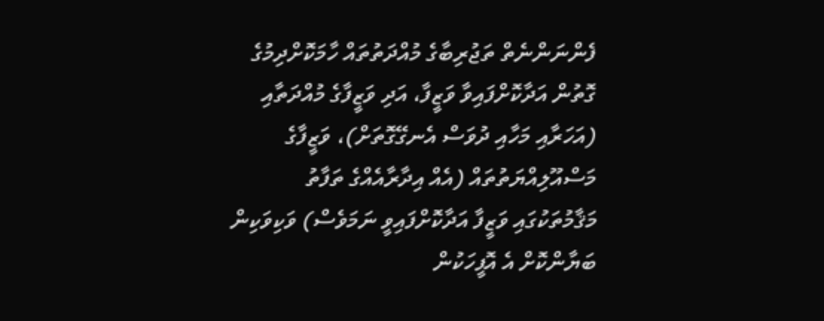ފެންނަންނެތް ތަޖުރިބާގެ މުއްދަތުތައް ހާމަކޮށްދިމުގެ ގޮތުން އަދާކޮށްފައިވާ ވަޒީފާ، އަދި ވަޒީފާގެ މުއްދަތާއި (އަހަރާއި މަހާއި ދުވަސް އެނގޭގޮތަށް)، ވަޒީފާގެ މަސްއޫލިއްޔަތުތައް (އެއް އިދާރާއެއްގެ ތަފާތު މަޤާމުތަކުގައި ވަޒީފާ އަދާކޮށްފައިވީ ނަމަވެސް) ވަކިވަކިން ބަޔާންކޮށް އެ އޮފީހަކުން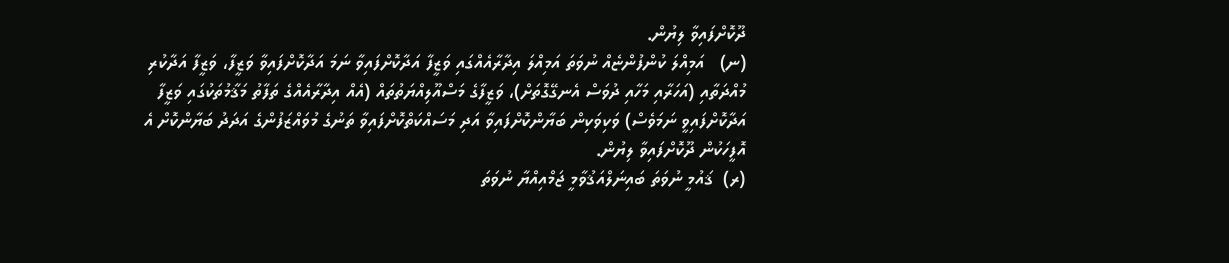ދޫކޮށްފައިވާ ލިޔުން.
(ނ)   އަމިއްލަ ކުންފުންޏެއް ނުވަތަ އަމިއްލަ އިދާރާއެއްގައި ވަޒީފާ އަދާކޮށްފައިވާ ނަމަ އަދާކޮށްފައިވާ ވަޒީފާ، ވަޒީފާ އަދާކުރި މުއްދަތާއި (އަހަރާއި މަހާއި ދުވަސް އެނގޭގޮތަށް)، ވަޒީފާގެ މަސްއޫލިއްޔަތުތައް (އެއް އިދާރާއެއްގެ ތަފާތު މަޤާމުތަކުގައި ވަޒީފާ އަދާކޮށްފައިވީ ނަމަވެސް) ވަކިވަކިން ބަޔާންކޮށްފައިވާ އަދި މަސައްކަތްކޮށްފައިވާ ތަނުގެ މުވައްޒަފުންގެ އަދަދު ބަޔާންކޮށް އެ އޮފީހަކުން ދޫކޮށްފައިވާ ލިޔުން.
(ރ)  ޤައުމީ ނުވަތަ ބައިނަލްއަޤުވާމީ ޖަމްއިއްޔާ ނުވަތަ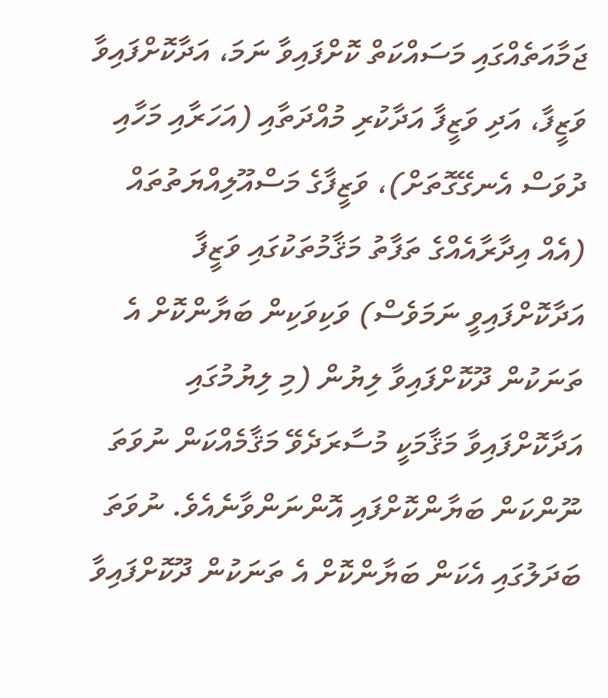ޖަމާއަތެއްގައި މަސައްކަތް ކޮށްފައިވާ ނަމަ، އަދާކޮށްފައިވާ ވަޒީފާ، އަދި ވަޒީފާ އަދާކުރި މުއްދަތާއި (އަހަރާއި މަހާއި ދުވަސް އެނގޭގޮތަށް)، ވަޒީފާގެ މަސްއޫލިއްޔަތުތައް (އެއް އިދާރާއެއްގެ ތަފާތު މަޤާމުތަކުގައި ވަޒީފާ އަދާކޮށްފައިވީ ނަމަވެސް) ވަކިވަކިން ބަޔާންކޮށް އެ ތަނަކުން ދޫކޮށްފައިވާ ލިޔުން (މި ލިޔުމުގައި އަދާކޮށްފައިވާ މަޤާމަކީ މުސާރަދެވޭ މަޤާމެއްކަން ނުވަތަ ނޫންކަން ބަޔާންކޮށްފައި އޮންނަންވާނެއެވެ. ނުވަތަ ބަދަލުގައި އެކަން ބަޔާންކޮށް އެ ތަނަކުން ދޫކޮށްފައިވާ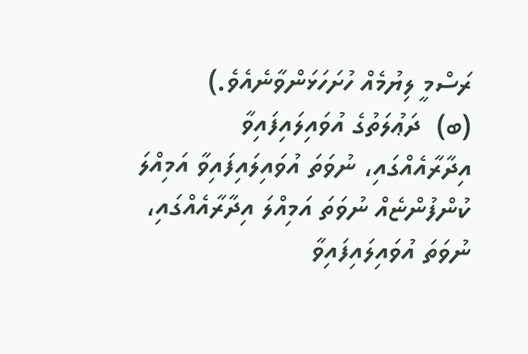ރަސްމީ ލިޔުމެއް ހުށަހަޅަންވާނެއެވެ.)
(ބ)  ދަޢުލަތުގެ އުވައިލައިފައިވާ އިދާރާއެއްގައި، ނުވަތަ އުވައިލައިފައިވާ އަމިއްލަ ކުންފުންޏެއް ނުވަތަ އަމިއްލަ އިދާރާއެއްގައި، ނުވަތަ އުވައިލައިފައިވާ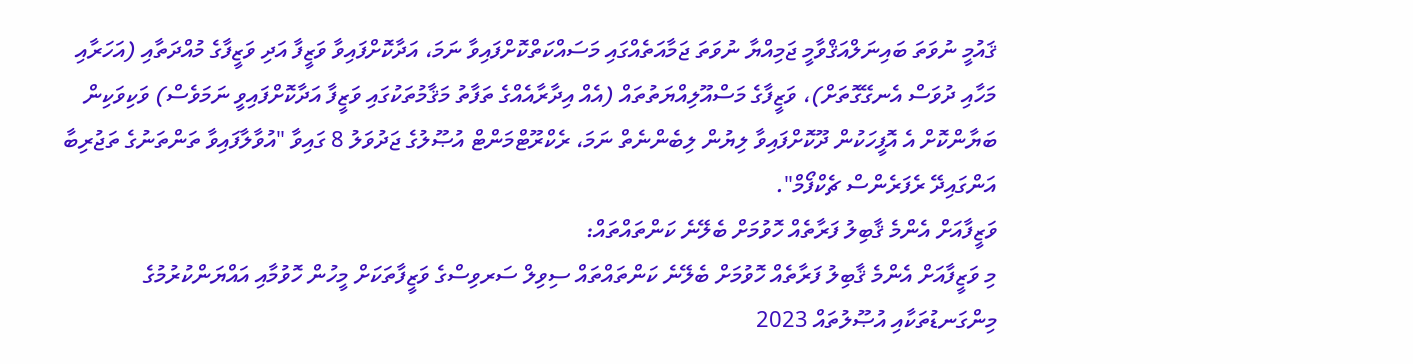ޤައުމީ ނުވަތަ ބައިނަލްއަޤްވާމީ ޖަމިއްޔާ ނުވަތަ ޖަމާއަތެއްގައި މަސައްކަތްކޮށްފައިވާ ނަމަ، އަދާކޮށްފައިވާ ވަޒީފާ އަދި ވަޒީފާގެ މުއްދަތާއި (އަހަރާއި މަހާއި ދުވަސް އެނގޭގޮތަށް)، ވަޒީފާގެ މަސްއޫލިއްޔަތުތައް (އެއް އިދާރާއެއްގެ ތަފާތު މަޤާމުތަކުގައި ވަޒީފާ އަދާކޮށްފައިވީ ނަމަވެސް) ވަކިވަކިން ބަޔާންކޮށް އެ އޮފީހަކުން ދޫކޮށްފައިވާ ލިޔުން ލިބެންނެތް ނަމަ، ރެކްރޫޓްމަންޓް އުޞޫލުގެ ޖަދުވަލު 8 ގައިވާ "އުވާލާފައިވާ ތަންތަނުގެ ތަޖުރިބާ އަންގައިދޭ ރެފަރެންސް ޗެކްފޯމް".
ވަޒީފާއަށް އެންމެ ޤާބިލު ފަރާތެއް ހޮވުމަށް ބެލޭނެ ކަންތައްތައް:
މި ވަޒީފާއަށް އެންމެ ޤާބިލު ފަރާތެއް ހޮވުމަށް ބެލޭނެ ކަންތައްތައް ސިވިލް ސަރވިސްގެ ވަޒީފާތަކަށް މީހުން ހޮވުމާއި އައްޔަންކުރުމުގެ މިންގަނޑުތަކާއި އުޞޫލުތައް 2023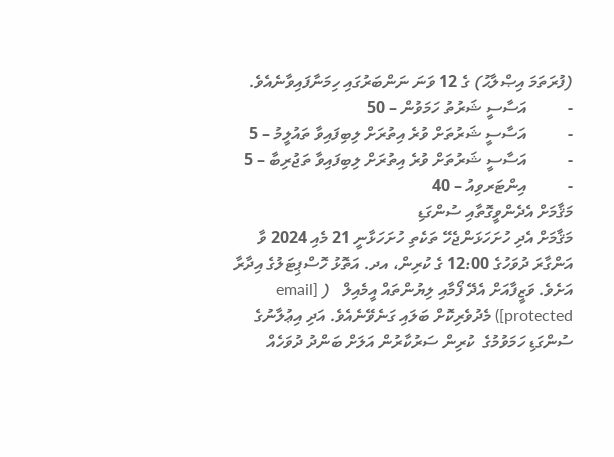(ފުރަތަމަ އިޞްލާޙު) ގެ 12 ވަނަ ނަންބަރުގައި ހިމަނާފައިވާނެއެވެ.
-          އަސާސީ ޝަރުތު ހަމަވުން – 50
-          އަސާސީ ޝަރުތަށް ވުރެ އިތުރަށް ލިބިފައިވާ ތައުލީމު – 5
-          އަސާސީ ޝަރުތަށް ވުރެ އިތުރަށް ލިބިފައިވާ ތަޖުރިބާ – 5
-          އިންޓަރވިއު – 40
މަޤާމަށް އެދެންވީގޮތާއި ސުންގަޑި
މަޤާމަށް އެދި ހުށަހަޅަންޖެހޭ ތަކެތި ހުށަހަޅާނީ 21 މެއި 2024 ވާ އަންގާރަ ދުވަހުގެ 12:00 ގެ ކުރިން، އދ. އަތޮޅު ހޮސްޕިޓަލުގެ އިދާރާ އަށެވެ. ވަޒީފާއަށް އެދޭ ފޯމާއި ލިޔުންތައް އީމެއިލް   ( [email protected]) މެދުވެރިކޮށް ބަލައި ގަނެވޭނެއެވެ. އަދި އިޢުލާނުގެ ސުންގަޑި ހަމަވުމުގެ  ކުރިން ސަރުކާރުން އަލަށް ބަންދު ދުވަހެއް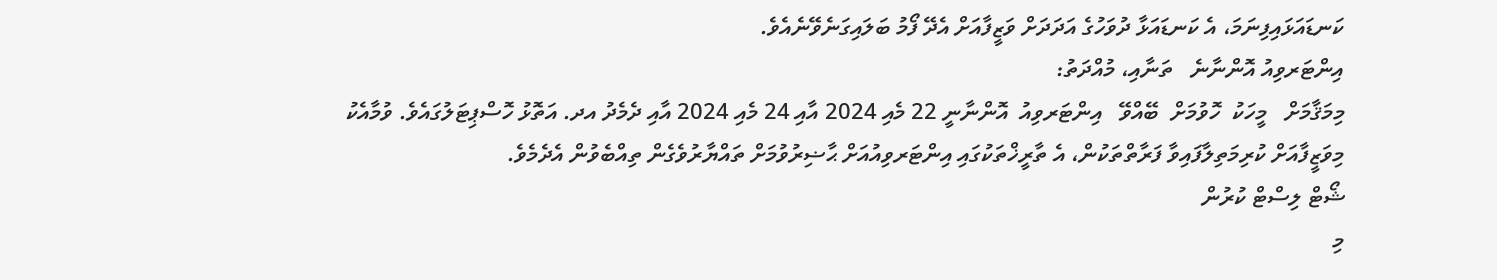ކަނޑައަޅައިފިނަމަ، އެ ކަނޑައަޅާ ދުވަހުގެ އަދަދަށް ވަޒީފާއަށް އެދޭ ފޯމު ބަލައިގަނެވޭނެއެވެ.
އިންޓަރވިއު އޮންނާނެ   ތަނާއި، މުއްދަތު:
މިމަޤާމަށް   މީހަކު  ހޮވުމަށް  ބޭއްވޭ   އިންޓަރވިއު  އޮންނާނީ 22 މެއި 2024 އާއި 24 މެއި 2024 އާއި ދެމެދު އދ. އަތޮޅު ހޮސްޕިޓަލުގައެވެ. ވުމާއެކު މިވަޒީފާއަށް ކުރިމަތިލާފައިވާ ފަރާތްތަކުން، އެ ތާރީޚްތަކުގައި އިންޓަރވިއުއަށް ޙާޟިރުވުމަށް ތައްޔާރުވެގެން ތިއްބެވުން އެދެމެވެ.
ޝޯޓް ލިސްޓް ކުރުން
މި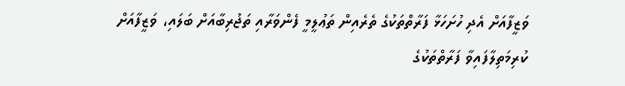ވަޒީފާއަށް އެދި ހުށަހަޅާ ފަރާތްތަކުގެ ތެރެއިން ތަޢުލީމީ ފެންވަރާއި ތަޖުރިބާއަށް ބަލައި، ވަޒީފާއަށް ކުރިމަތިލާފައިވާ ފަރާތްތަކުގެ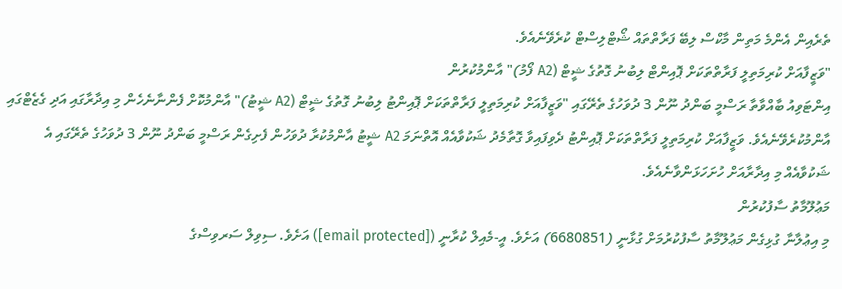ތެރެއިން އެންމެ މަތިން މާކްސް ލިބޭ ފަރާތްތައް ޝޯޓްލިސްޓް ކުރެވޭނެއެވެ.
"ވަޒީފާއަށް ކުރިމަތިލީ ފަރާތްތަކަށް ޕޮއިންޓް ލިބުނު ގޮތުގެ ޝީޓް (A2 ފޯމު)" އާންމުކުރުން
އިންޓަވިއު ބާއްވާތާ ރަސްމީ ބަންދު ނޫން 3 ދުވަހުގެ ތެރޭގައި "ވަޒީފާއަށް ކުރިމަތިލީ ފަރާތްތަކަށް ޕޮއިންޓު ލިބުނު ގޮތުގެ ޝީޓް (A2 ޝީޓު)" އާންމުކޮށް ފެންނާނެހެން މި އިދާރާގައި އަދި ގެޒެޓްގައި އާންމުކުރެވޭނެއެވެ. ވަޒީފާއަށް ކުރިމަތިލީ ފަރާތްތަކަށް ޕޮއިންޓު ދެވިފައިވާ ގޮތާމެދު ޝަކުވާއެއް އޮތްނަމަ A2 ޝީޓު އާންމުކުރާ ދުވަހުން ފެށިގެން ރަސްމީ ބަންދު ނޫން 3 ދުވަހުގެ ތެރޭގައި އެ ޝަކުވާއެއް މި އިދާރާއަށް ހުށަހަޅަންވާނެއެވެ.
މަޢުލޫމާތު ސާފުކުރުން
މި އިޢުލާނާ ގުޅިގެން މަޢުލޫމާތު ސާފުކުރުމަށް ގުޅާނީ (6680851) އަށެވެ. އީ-މެއިލް ކުރާނީ ([email protected]) އަށެވެ. ސިވިލް ސަރވިސްގެ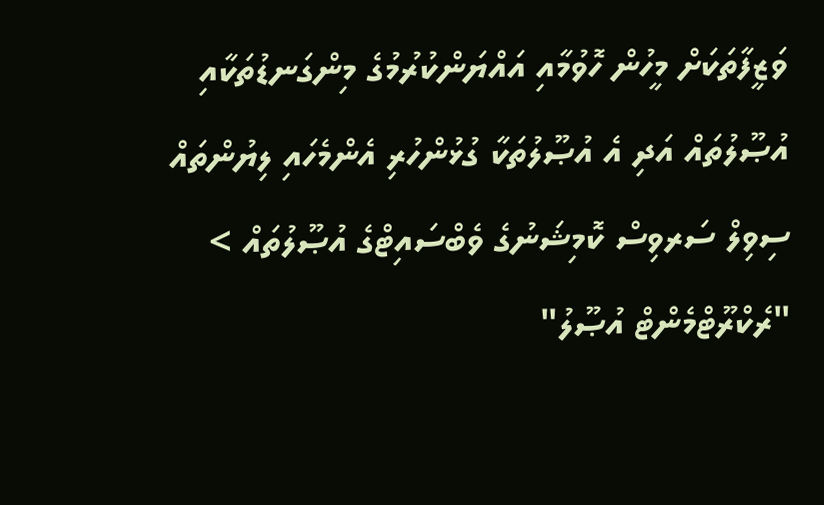ވަޒީފާތަކަށް މީހުން ހޮވުމާއި އައްޔަންކުރުމުގެ މިންގަނޑުތަކާއި އުޞޫލުތައް އަދި އެ އުޞޫލުތަކާ ގުޅުންހުރި އެންމެހައި ލިޔުންތައް ސިވިލް ސަރވިސް ކޮމިޝަނުގެ ވެބްސައިޓްގެ އުޞޫލުތައް > "ރެކްރޫޓްމެންޓް އުޞޫލު"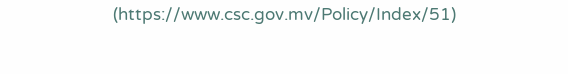(https://www.csc.gov.mv/Policy/Index/51)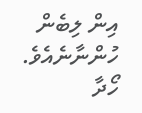އިން ލިބެން ހުންނާނެއެވެ.
ހޯދާ